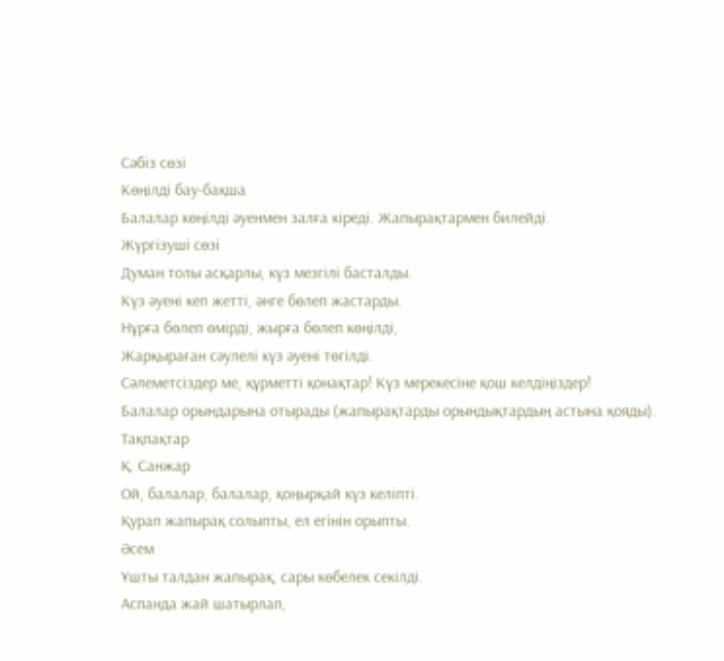Сәбіз сөзі
Көңілді бау-бақша
Балалар көңілді әуенмен залға кіреді. Жапырақтармен билейді.
Жүргізуші сөзі
Думан толы асқарлы, күз мезгілі басталды.
Күз әуені кеп жетті, әнге бөлеп жастарды.
Нұрға бөлеп өмірді, жырға бөлеп көңілді,
Жарқыраған сәулелі күз әуені төгілді.
Сәлеметсіздер ме, құрметті қонақтар! Күз мерекесіне қош келдіңіздер!
Балалар орындарына отырады (жапырақтарды орындықтардың астына қояды).
Тақпақтар
Қ. Санжар
Ой, балалар, балалар, қоңырқай күз келіпті.
Қурап жапырақ солыпты, ел егінін орыпты.
Әсем
Ұшты талдан жапырақ, сары көбелек секілді.
Аспанда жай шатырлап,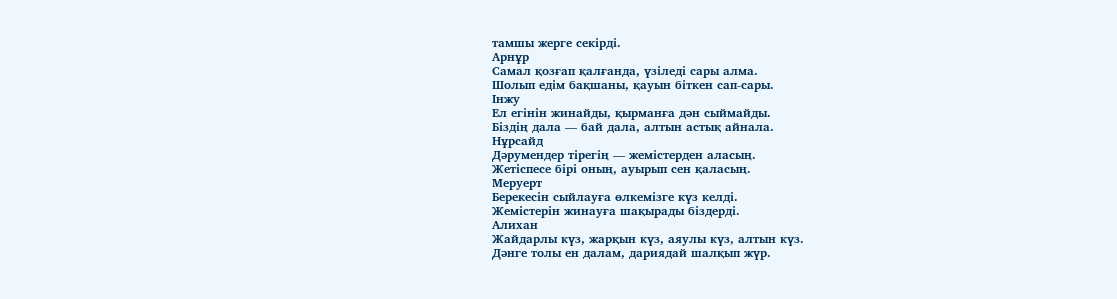тамшы жерге секірді.
Арнұр
Самал қозғап қалғанда, үзіледі сары алма.
Шолып едім бақшаны, қауын біткен сап-сары.
Інжу
Ел егінін жинайды, қырманға дән сыймайды.
Біздің дала — бай дала, алтын астық айнала.
Нұрсайд
Дәрумендер тірегің — жемістерден аласың.
Жетіспесе бірі оның, ауырып сен қаласың.
Меруерт
Берекесін сыйлауға өлкемізге күз келді.
Жемістерін жинауға шақырады біздерді.
Алихан
Жайдарлы күз, жарқын күз, аяулы күз, алтын күз.
Дәнге толы ен далам, дариядай шалқып жүр.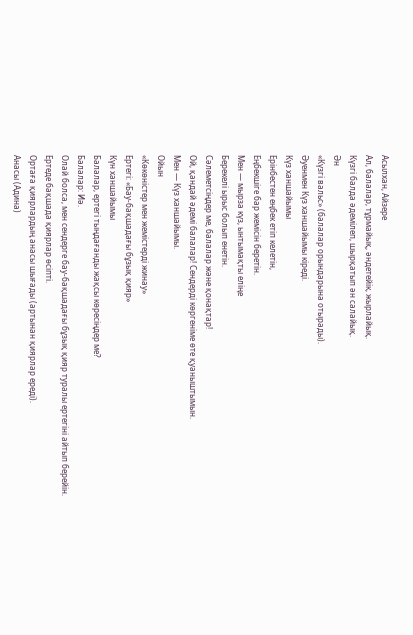Асылхан, Айзере
Ал, балалар, тұрмайық, әндетейік, жырлайық.
Күзгі балда әдемілеп, шырқатып ән салайық.
Ән
«Күзгі вальс» (балалар орындарына отырады).
Әуенмен Күз ханшайымы кіреді.
Күз ханшайымы
Ерінбестен еңбек етіп келетін,
Еңбекшіге бар жемісін беретін.
Мен — мырза күз, ынтымақты еліңе
Берекелі ырыс болып енетін.
Сәлеметсіңдер ме, балалар және қонақтар!
Ой, қандай әдемі балалар! Сендерді көргеніме өте қуаныштымын.
Мен — Күз ханшайымы.
Ойын
«Көкөністер мен жемістерді жинау»
Ертегі: «Бау-бақшадағы бұзық қияр»
Күн ханшайымы
Балалар, ертегі тыңдағанды жақсы көресіңдер ме?
Балалар: Иә.
Олай болса, мен сендерге бау-бақшадағы бұзық қияр туралы ертегіні айтып берейін.
Ертеде бақшада қиярлар өсіпті.
Ортаға қиярлардың анасы шығады (артынан қиярлар ереді).
Анасы (Адина)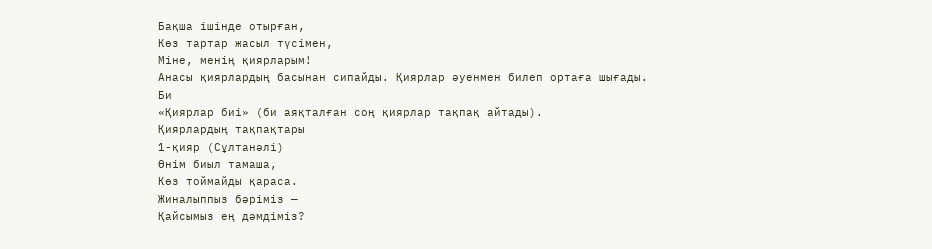Бақша ішінде отырған,
Көз тартар жасыл түсімен,
Міне, менің қиярларым!
Анасы қиярлардың басынан сипайды. Қиярлар әуенмен билеп ортаға шығады.
Би
«Қиярлар биі» (би аяқталған соң қиярлар тақпақ айтады).
Қиярлардың тақпақтары
1-қияр (Сұлтанәлі)
Өнім биыл тамаша,
Көз тоймайды қараса.
Жиналыппыз бәріміз —
Қайсымыз ең дәмдіміз?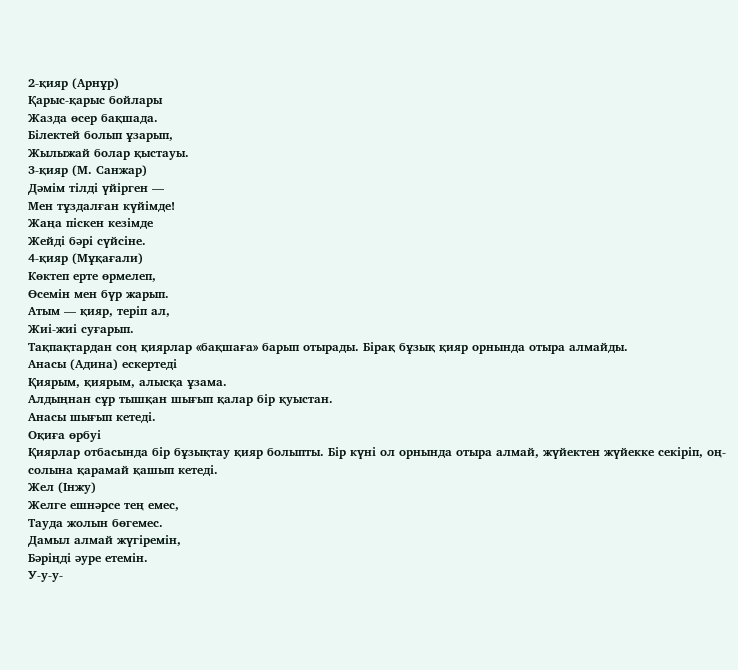2-қияр (Арнұр)
Қарыс-қарыс бойлары
Жазда өсер бақшада.
Білектей болып ұзарып,
Жылыжай болар қыстауы.
3-қияр (М. Санжар)
Дәмім тілді үйірген —
Мен тұздалған күйімде!
Жаңа піскен кезімде
Жейді бәрі сүйсіне.
4-қияр (Мұқағали)
Көктеп ерте өрмелеп,
Өсемін мен бүр жарып.
Атым — қияр, теріп ал,
Жиі-жиі суғарып.
Тақпақтардан соң қиярлар «бақшаға» барып отырады. Бірақ бұзық қияр орнында отыра алмайды.
Анасы (Адина) ескертеді
Қиярым, қиярым, алысқа ұзама.
Алдыңнан сұр тышқан шығып қалар бір қуыстан.
Анасы шығып кетеді.
Оқиға өрбуі
Қиярлар отбасында бір бұзықтау қияр болыпты. Бір күні ол орнында отыра алмай, жүйектен жүйекке секіріп, оң-солына қарамай қашып кетеді.
Жел (Інжу)
Желге ешнәрсе тең емес,
Тауда жолын бөгемес.
Дамыл алмай жүгіремін,
Бәріңді әуре етемін.
У-у-у-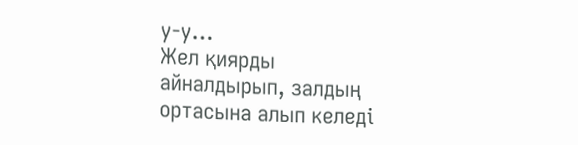у-у…
Жел қиярды айналдырып, залдың ортасына алып келеді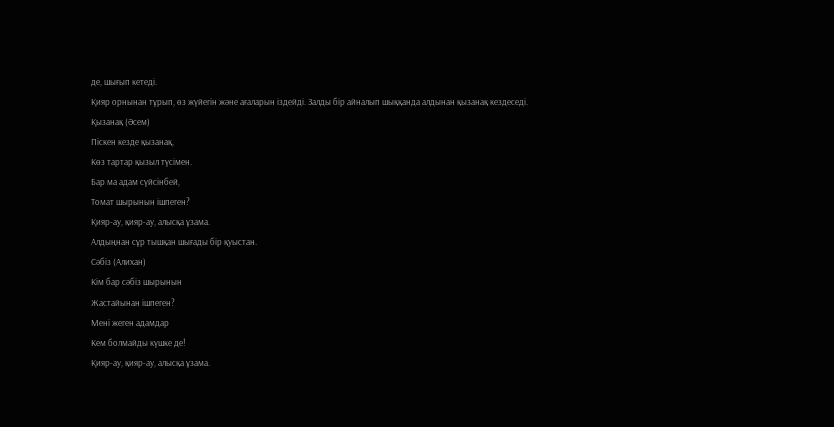де, шығып кетеді.
Қияр орнынан тұрып, өз жүйегін және ағаларын іздейді. Залды бір айналып шыққанда алдынан қызанақ кездеседі.
Қызанақ (Әсем)
Піскен кезде қызанақ,
Көз тартар қызыл түсімен.
Бар ма адам сүйсінбей,
Томат шырынын ішпеген?
Қияр-ау, қияр-ау, алысқа ұзама.
Алдыңнан сұр тышқан шығады бір қуыстан.
Сәбіз (Алихан)
Кім бар сәбіз шырынын
Жастайынан ішпеген?
Мені жеген адамдар
Кем болмайды күшке де!
Қияр-ау, қияр-ау, алысқа ұзама.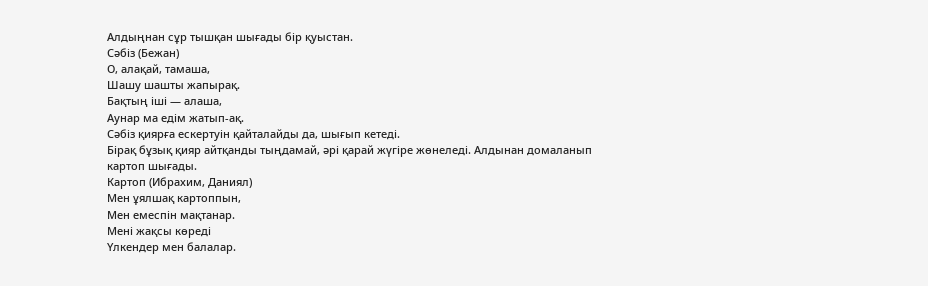Алдыңнан сұр тышқан шығады бір қуыстан.
Сәбіз (Бежан)
О, алақай, тамаша,
Шашу шашты жапырақ.
Бақтың іші — алаша,
Аунар ма едім жатып-ақ.
Сәбіз қиярға ескертуін қайталайды да, шығып кетеді.
Бірақ бұзық қияр айтқанды тыңдамай, әрі қарай жүгіре жөнеледі. Алдынан домаланып картоп шығады.
Картоп (Ибрахим, Даниял)
Мен ұялшақ картоппын,
Мен емеспін мақтанар.
Мені жақсы көреді
Үлкендер мен балалар.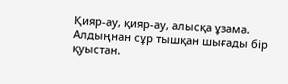Қияр-ау, қияр-ау, алысқа ұзама.
Алдыңнан сұр тышқан шығады бір қуыстан.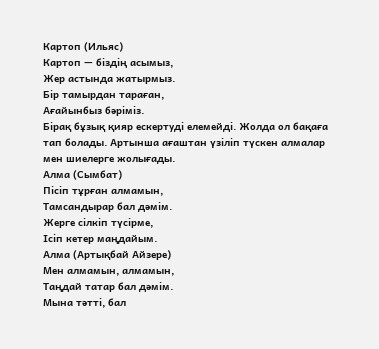Картоп (Ильяс)
Картоп — біздің асымыз,
Жер астында жатырмыз.
Бір тамырдан тараған,
Ағайынбыз бәріміз.
Бірақ бұзық қияр ескертуді елемейді. Жолда ол бақаға тап болады. Артынша ағаштан үзіліп түскен алмалар мен шиелерге жолығады.
Алма (Сымбат)
Пісіп тұрған алмамын,
Тамсандырар бал дәмім.
Жерге сілкіп түсірме,
Ісіп кетер маңдайым.
Алма (Артықбай Айзере)
Мен алмамын, алмамын,
Таңдай татар бал дәмім.
Мына тәтті, бал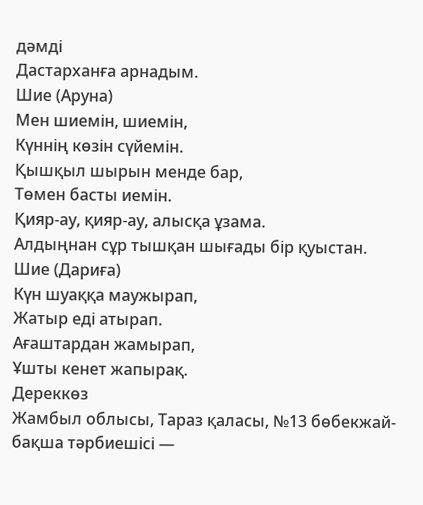дәмді
Дастарханға арнадым.
Шие (Аруна)
Мен шиемін, шиемін,
Күннің көзін сүйемін.
Қышқыл шырын менде бар,
Төмен басты иемін.
Қияр-ау, қияр-ау, алысқа ұзама.
Алдыңнан сұр тышқан шығады бір қуыстан.
Шие (Дариға)
Күн шуаққа маужырап,
Жатыр еді атырап.
Ағаштардан жамырап,
Ұшты кенет жапырақ.
Дереккөз
Жамбыл облысы, Тараз қаласы, №13 бөбекжай-бақша тәрбиешісі —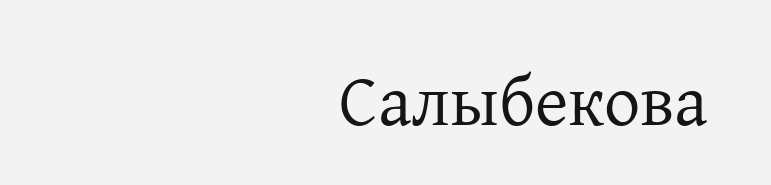Салыбекова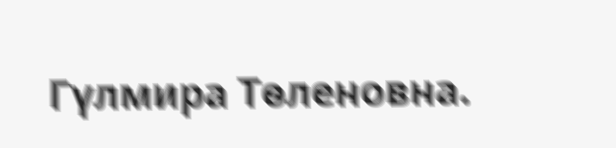Гүлмира Төленовна.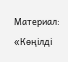Материал: «Көңілді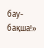бау-бақша!»